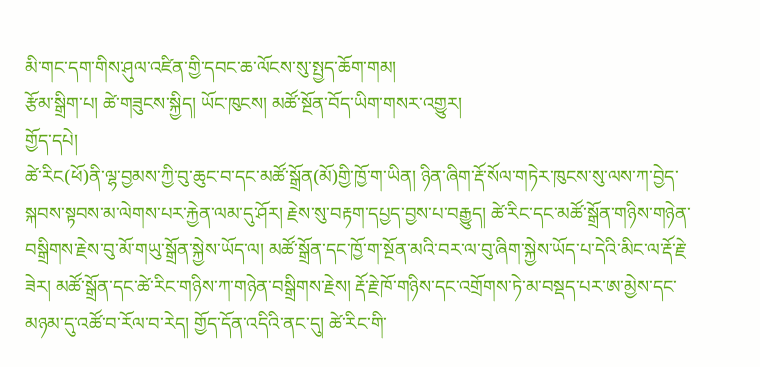མི་གང་དག་གིས་ཤུལ་འཛིན་གྱི་དབང་ཆ་ལོངས་སུ་སྤྱད་ཆོག་གམ།
རྩོམ་སྒྲིག་པ། ཚེ་གཟུངས་སྐྱིད། ཡོང་ཁུངས། མཚོ་སྔོན་བོད་ཡིག་གསར་འགྱུར།
གྱོད་དཔེ།
ཚེ་རིང(ཕོ)ནི་ལྷ་བྱམས་ཀྱི་བུ་ཆུང་བ་དང་མཚོ་སྒྲོན(མོ)གྱི་ཁྱོ་ག་ཡིན། ཉིན་ཞིག་རྡོ་སོལ་གཏེར་ཁུངས་སུ་ལས་ཀ་བྱེད་སྐབས་སྟབས་མ་ལེགས་པར་རྐྱེན་ལམ་དུ་ཤོར། རྗེས་སུ་བརྟག་དཔྱད་བྱས་པ་བརྒྱུད། ཚེ་རིང་དང་མཚོ་སྒྲོན་གཉིས་གཉེན་བསྒྲིགས་རྗེས་བུ་མོ་གཡུ་སྒྲོན་སྐྱེས་ཡོད་ལ། མཚོ་སྒྲོན་དང་ཁྱོ་ག་སྔོན་མའི་བར་ལ་བུ་ཞིག་སྐྱེས་ཡོད་པ་དེའི་མིང་ལ་རྡོ་རྗེ་ཟེར། མཚོ་སྒྲོན་དང་ཚེ་རིང་གཉིས་ཀ་གཉེན་བསྒྲིགས་རྗེས། རྡོ་རྗེ་ཁོ་གཉིས་དང་འགྲོགས་ཏེ་མ་བསྡད་པར་ཨ་མྱེས་དང་མཉམ་དུ་འཚོ་བ་རོལ་བ་རེད། གྱོད་དོན་འདིའི་ནང་དུ། ཚེ་རིང་གི་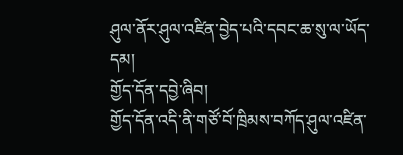ཤུལ་ནོར་ཤུལ་འཛིན་བྱེད་པའི་དབང་ཆ་སུ་ལ་ཡོད་དམ།
གྱོད་དོན་དབྱེ་ཞིབ།
གྱོད་དོན་འདི་ནི་གཙོ་བོ་ཁྲིམས་བཀོད་ཤུལ་འཛིན་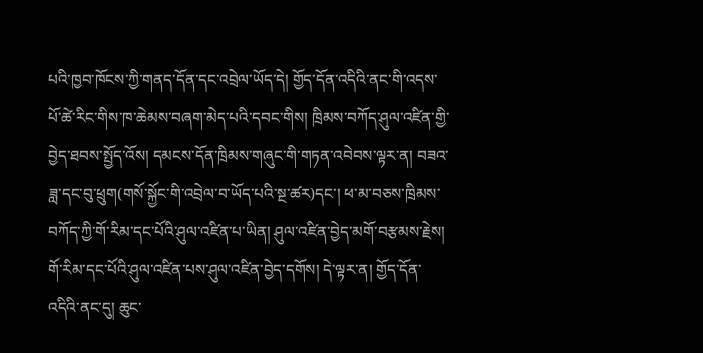པའི་ཁྱབ་ཁོངས་ཀྱི་གནད་དོན་དང་འབྲེལ་ཡོད་དེ། གྱོད་དོན་འདིའི་ནང་གི་འདས་པོ་ཚེ་རིང་གིས་ཁ་ཆེམས་བཞག་མེད་པའི་དབང་གིས། ཁྲིམས་བཀོད་ཤུལ་འཛིན་གྱི་བྱེད་ཐབས་སྤྱོད་འོས། དམངས་དོན་ཁྲིམས་གཞུང་གི་གཏན་འབེབས་ལྟར་ན། བཟའ་ཟླ་དང་བུ་ཕྲུག(གསོ་སྐྱོང་གི་འབྲེལ་བ་ཡོད་པའི་སྔ་ཚར)དང་། ཕ་མ་བཅས་ཁྲིམས་བཀོད་ཀྱི་གོ་རིམ་དང་པོའི་ཤུལ་འཛིན་པ་ཡིན། ཤུལ་འཛིན་བྱེད་མགོ་བརྩམས་རྗེས། གོ་རིམ་དང་པོའི་ཤུལ་འཛིན་པས་ཤུལ་འཛིན་བྱེད་དགོས། དེ་ལྟར་ན། གྱོད་དོན་འདིའི་ནང་དུ། ཆུང་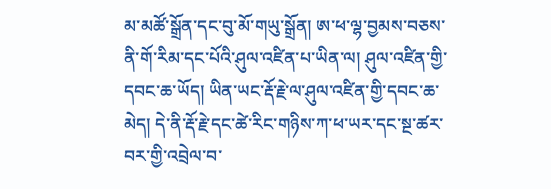མ་མཚོ་སྒྲོན་དང་བུ་མོ་གཡུ་སྒྲོན། ཨ་ཕ་ལྷ་བྱམས་བཅས་ནི་གོ་རིམ་དང་པོའི་ཤུལ་འཛིན་པ་ཡིན་ལ། ཤུལ་འཛིན་གྱི་དབང་ཆ་ཡོད། ཡིན་ཡང་རྡོ་རྗེ་ལ་ཤུལ་འཛིན་གྱི་དབང་ཆ་མེད། དེ་ནི་རྡོ་རྗེ་དང་ཚེ་རིང་གཉིས་ཀ་ཕ་ཡར་དང་སྔ་ཚར་བར་གྱི་འབྲེལ་བ་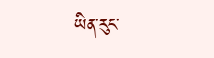ཡིན་རུང་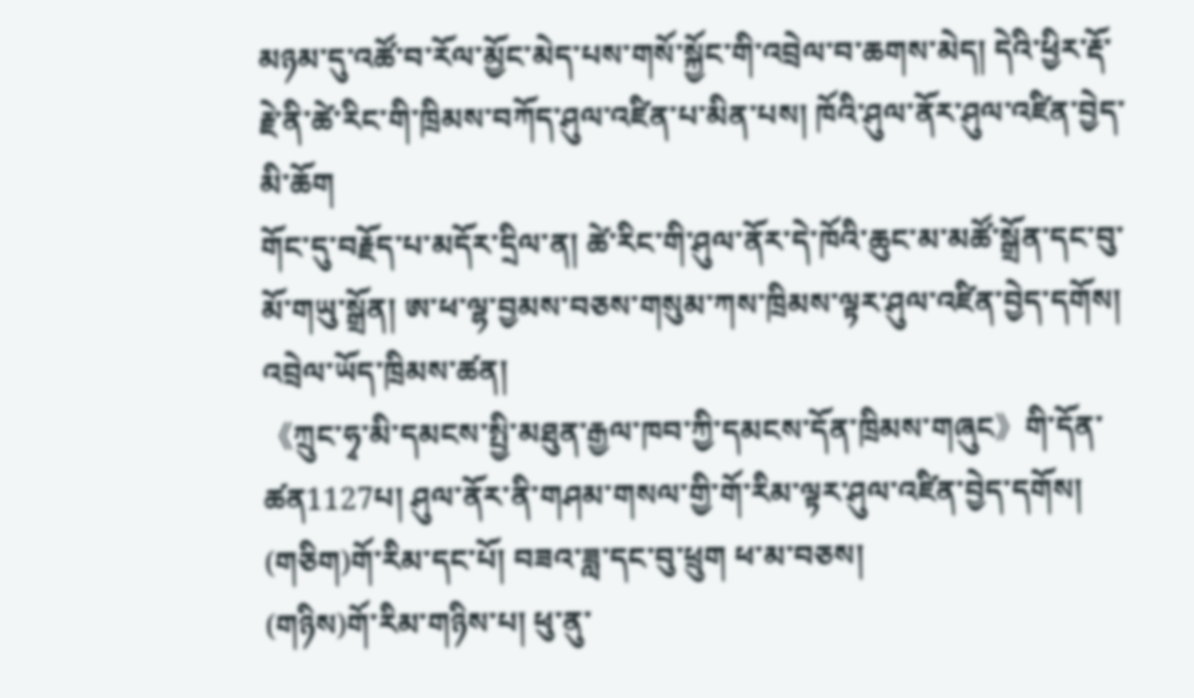མཉམ་དུ་འཚོ་བ་རོལ་མྱོང་མེད་པས་གསོ་སྐྱོང་གི་འབྲེལ་བ་ཆགས་མེད། དེའི་ཕྱིར་རྡོ་རྗེ་ནི་ཚེ་རིང་གི་ཁྲིམས་བཀོད་ཤུལ་འཛིན་པ་མིན་པས། ཁོའི་ཤུལ་ནོར་ཤུལ་འཛིན་བྱེད་མི་ཆོག
གོང་དུ་བརྗོད་པ་མདོར་དྲིལ་ན། ཚེ་རིང་གི་ཤུལ་ནོར་དེ་ཁོའི་ཆུང་མ་མཚོ་སྒྲོན་དང་བུ་མོ་གཡུ་སྒྲོན། ཨ་ཕ་ལྷ་བྱམས་བཅས་གསུམ་ཀས་ཁྲིམས་ལྟར་ཤུལ་འཛིན་བྱེད་དགོས།
འབྲེལ་ཡོད་ཁྲིམས་ཚན།
《ཀྲུང་ཧྭ་མི་དམངས་སྤྱི་མཐུན་རྒྱལ་ཁབ་ཀྱི་དམངས་དོན་ཁྲིམས་གཞུང》གི་དོན་ཚན1127པ། ཤུལ་ནོར་ནི་གཤམ་གསལ་གྱི་གོ་རིམ་ལྟར་ཤུལ་འཛིན་བྱེད་དགོས།
(གཅིག)གོ་རིམ་དང་པོ། བཟའ་ཟླ་དང་བུ་ཕྲུག ཕ་མ་བཅས།
(གཉིས)གོ་རིམ་གཉིས་པ། ཕུ་ནུ་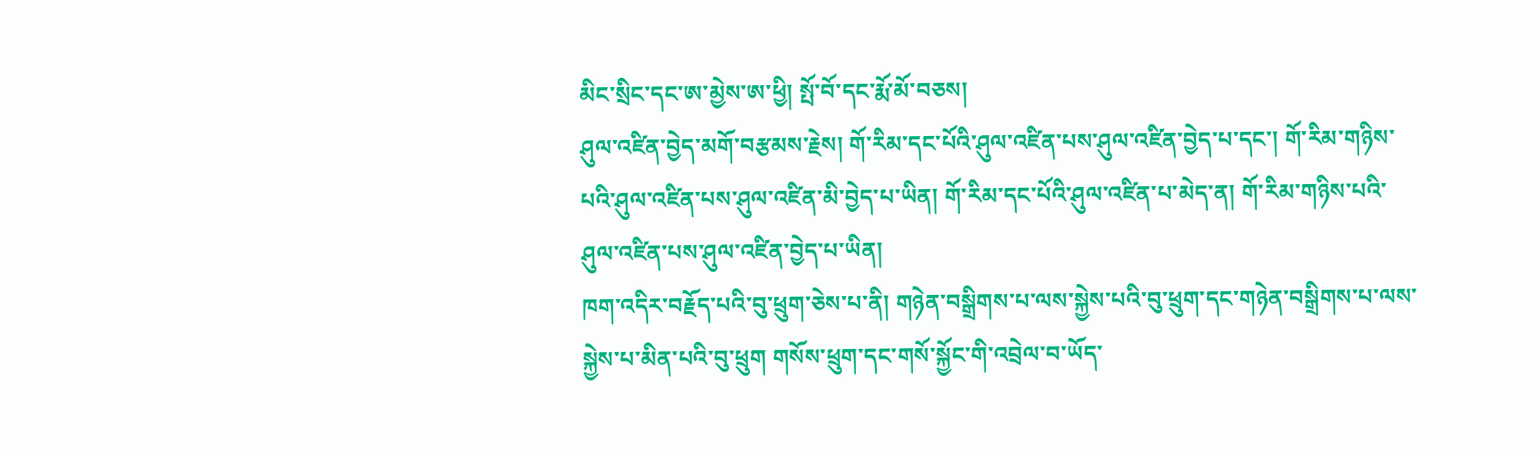མིང་སྲིང་དང་ཨ་མྱེས་ཨ་ཕྱི། སྤོ་བོ་དང་རྨོ་མོ་བཅས།
ཤུལ་འཛིན་བྱེད་མགོ་བརྩམས་རྗེས། གོ་རིམ་དང་པོའི་ཤུལ་འཛིན་པས་ཤུལ་འཛིན་བྱེད་པ་དང་། གོ་རིམ་གཉིས་པའི་ཤུལ་འཛིན་པས་ཤུལ་འཛིན་མི་བྱེད་པ་ཡིན། གོ་རིམ་དང་པོའི་ཤུལ་འཛིན་པ་མེད་ན། གོ་རིམ་གཉིས་པའི་ཤུལ་འཛིན་པས་ཤུལ་འཛིན་བྱེད་པ་ཡིན།
ཁག་འདིར་བརྗོད་པའི་བུ་ཕྲུག་ཅེས་པ་ནི། གཉེན་བསྒྲིགས་པ་ལས་སྐྱེས་པའི་བུ་ཕྲུག་དང་གཉེན་བསྒྲིགས་པ་ལས་སྐྱེས་པ་མིན་པའི་བུ་ཕྲུག གསོས་ཕྲུག་དང་གསོ་སྐྱོང་གི་འབྲེལ་བ་ཡོད་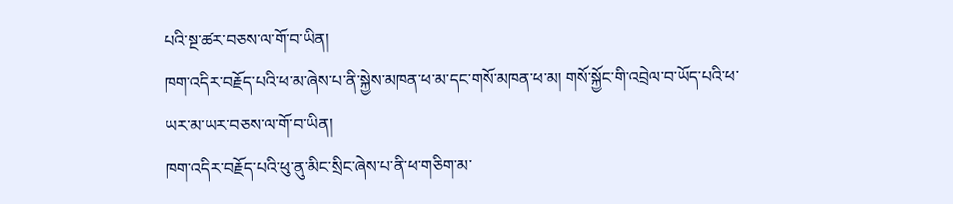པའི་སྔ་ཚར་བཅས་ལ་གོ་བ་ཡིན།
ཁག་འདིར་བརྗོད་པའི་ཕ་མ་ཞེས་པ་ནི་སྐྱེས་མཁན་ཕ་མ་དང་གསོ་མཁན་ཕ་མ། གསོ་སྐྱོང་གི་འབྲེལ་བ་ཡོད་པའི་ཕ་ཡར་མ་ཡར་བཅས་ལ་གོ་བ་ཡིན།
ཁག་འདིར་བརྗོད་པའི་ཕུ་ནུ་མིང་སྲིང་ཞེས་པ་ནི་ཕ་གཅིག་མ་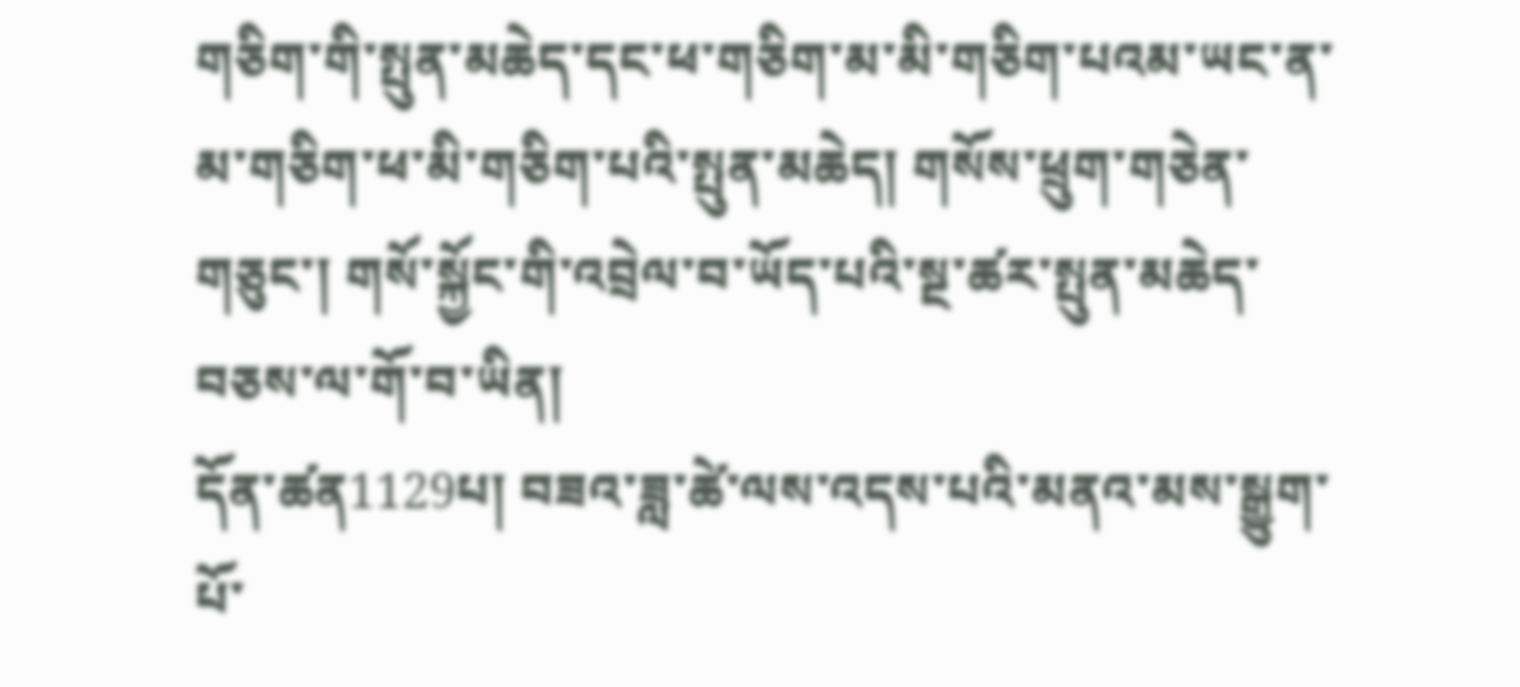གཅིག་གི་སྤུན་མཆེད་དང་ཕ་གཅིག་མ་མི་གཅིག་པའམ་ཡང་ན་མ་གཅིག་ཕ་མི་གཅིག་པའི་སྤུན་མཆེད། གསོས་ཕྲུག་གཅེན་གཅུང་། གསོ་སྐྱོང་གི་འབྲེལ་བ་ཡོད་པའི་སྔ་ཚར་སྤུན་མཆེད་བཅས་ལ་གོ་བ་ཡིན།
དོན་ཚན1129པ། བཟའ་ཟླ་ཚེ་ལས་འདས་པའི་མནའ་མས་སྒྱུག་པོ་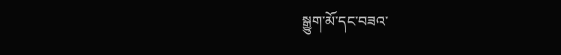སྒྱུག་མོ་དང་བཟའ་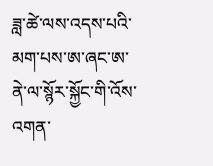ཟླ་ཚེ་ལས་འདས་པའི་མག་པས་ཨ་ཞང་ཨ་ནེ་ལ་སྙོར་སྐྱོང་གི་འོས་འགན་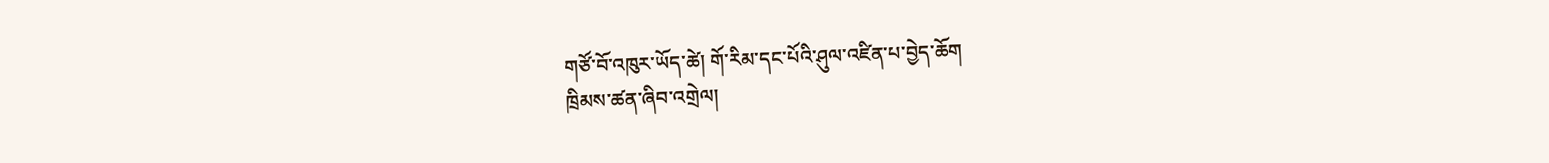གཙོ་བོ་འཁུར་ཡོད་ཚེ། གོ་རིམ་དང་པོའི་ཤུལ་འཛིན་པ་བྱེད་ཆོག
ཁྲིམས་ཚན་ཞིབ་འགྲེལ།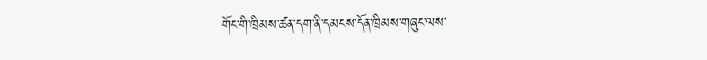གོང་གི་ཁྲིམས་ཚན་དག་ནི་དམངས་དོན་ཁྲིམས་གཞུང་ལས་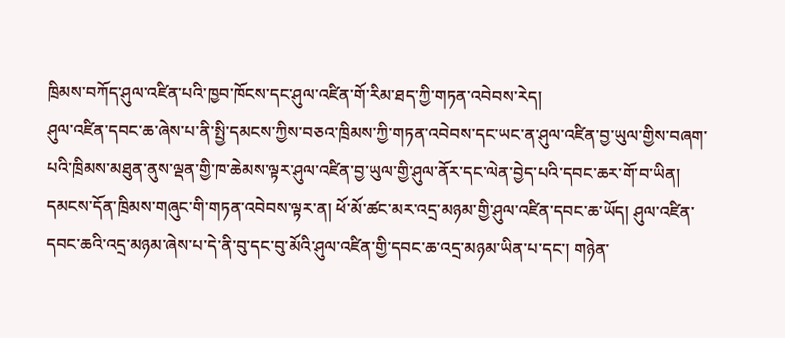ཁྲིམས་བཀོད་ཤུལ་འཛིན་པའི་ཁྱབ་ཁོངས་དང་ཤུལ་འཛིན་གོ་རིམ་ཐད་ཀྱི་གཏན་འབེབས་རེད།
ཤུལ་འཛིན་དབང་ཆ་ཞེས་པ་ནི་སྤྱི་དམངས་ཀྱིས་བཅའ་ཁྲིམས་ཀྱི་གཏན་འབེབས་དང་ཡང་ན་ཤུལ་འཛིན་བྱ་ཡུལ་གྱིས་བཞག་པའི་ཁྲིམས་མཐུན་ནུས་ལྡན་གྱི་ཁ་ཆེམས་ལྟར་ཤུལ་འཛིན་བྱ་ཡུལ་གྱི་ཤུལ་ནོར་དང་ལེན་བྱེད་པའི་དབང་ཆར་གོ་བ་ཡིན། དམངས་དོན་ཁྲིམས་གཞུང་གི་གཏན་འབེབས་ལྟར་ན། ཕོ་མོ་ཚང་མར་འདྲ་མཉམ་གྱི་ཤུལ་འཛིན་དབང་ཆ་ཡོད། ཤུལ་འཛིན་དབང་ཆའི་འདྲ་མཉམ་ཞེས་པ་དེ་ནི་བུ་དང་བུ་མོའི་ཤུལ་འཛིན་གྱི་དབང་ཆ་འདྲ་མཉམ་ཡིན་པ་དང་། གཉེན་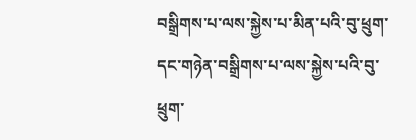བསྒྲིགས་པ་ལས་སྐྱེས་པ་མིན་པའི་བུ་ཕྲུག་དང་གཉེན་བསྒྲིགས་པ་ལས་སྐྱེས་པའི་བུ་ཕྲུག་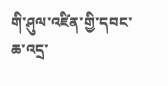གི་ཤུལ་འཛིན་གྱི་དབང་ཆ་འདྲ་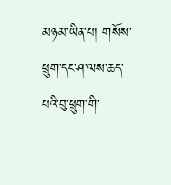མཉམ་ཡིན་པ། གསོས་ཕྲུག་དང་ཤ་ལས་ཆད་པའི་བུ་ཕྲུག་གི་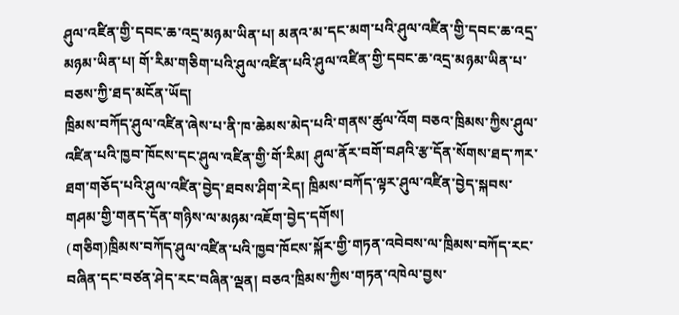ཤུལ་འཛིན་གྱི་དབང་ཆ་འདྲ་མཉམ་ཡིན་པ། མནའ་མ་དང་མག་པའི་ཤུལ་འཛིན་གྱི་དབང་ཆ་འདྲ་མཉམ་ཡིན་པ། གོ་རིམ་གཅིག་པའི་ཤུལ་འཛིན་པའི་ཤུལ་འཛིན་གྱི་དབང་ཆ་འདྲ་མཉམ་ཡིན་པ་བཅས་ཀྱི་ཐད་མངོན་ཡོད།
ཁྲིམས་བཀོད་ཤུལ་འཛིན་ཞེས་པ་ནི་ཁ་ཆེམས་མེད་པའི་གནས་ཚུལ་འོག བཅའ་ཁྲིམས་ཀྱིས་ཤུལ་འཛིན་པའི་ཁྱབ་ཁོངས་དང་ཤུལ་འཛིན་གྱི་གོ་རིམ། ཤུལ་ནོར་བགོ་བཤའི་རྩ་དོན་སོགས་ཐད་ཀར་ཐག་གཅོད་པའི་ཤུལ་འཛིན་བྱེད་ཐབས་ཤིག་རེད། ཁྲིམས་བཀོད་ལྟར་ཤུལ་འཛིན་བྱེད་སྐབས་གཤམ་གྱི་གནད་དོན་གཉིས་ལ་མཉམ་འཇོག་བྱེད་དགོས།
(གཅིག)ཁྲིམས་བཀོད་ཤུལ་འཛིན་པའི་ཁྱབ་ཁོངས་སྐོར་གྱི་གཏན་འབེབས་ལ་ཁྲིམས་བཀོད་རང་བཞིན་དང་བཙན་ཤེད་རང་བཞིན་ལྡན། བཅའ་ཁྲིམས་ཀྱིས་གཏན་འཁེལ་བྱས་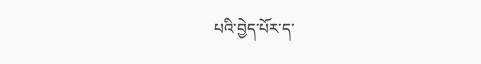པའི་བྱེད་པོར་ད་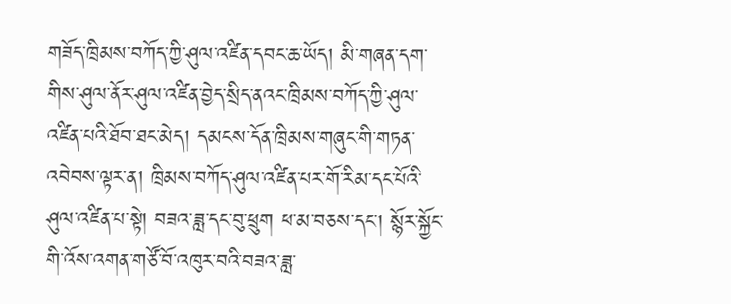གཟོད་ཁྲིམས་བཀོད་ཀྱི་ཤུལ་འཛིན་དབང་ཆ་ཡོད། མི་གཞན་དག་གིས་ཤུལ་ནོར་ཤུལ་འཛིན་བྱེད་སྲིད་ནའང་ཁྲིམས་བཀོད་ཀྱི་ཤུལ་འཛིན་པའི་ཐོབ་ཐང་མེད། དམངས་དོན་ཁྲིམས་གཞུང་གི་གཏན་འབེབས་ལྟར་ན། ཁྲིམས་བཀོད་ཤུལ་འཛིན་པར་གོ་རིམ་དང་པོའི་ཤུལ་འཛིན་པ་སྟེ། བཟའ་ཟླ་དང་བུ་ཕྲུག ཕ་མ་བཅས་དང་། སྙོར་སྐྱོང་གི་འོས་འགན་གཙོ་བོ་འཁུར་བའི་བཟའ་ཟླ་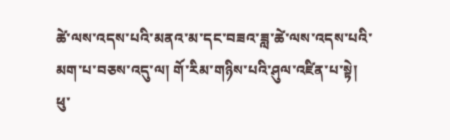ཚེ་ལས་འདས་པའི་མནའ་མ་དང་བཟའ་ཟླ་ཚེ་ལས་འདས་པའི་མག་པ་བཅས་འདུ་ལ། གོ་རིམ་གཉིས་པའི་ཤུལ་འཛིན་པ་སྟེ། ཕུ་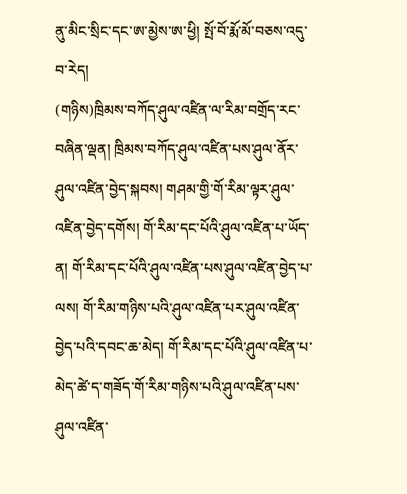ནུ་མིང་སྲིང་དང་ཨ་མྱེས་ཨ་ཕྱི། སྤོ་བོ་རྨོ་མོ་བཅས་འདུ་བ་རེད།
(གཉིས)ཁྲིམས་བཀོད་ཤུལ་འཛིན་ལ་རིམ་བགྲོད་རང་བཞིན་ལྡན། ཁྲིམས་བཀོད་ཤུལ་འཛིན་པས་ཤུལ་ནོར་ཤུལ་འཛིན་བྱེད་སྐབས། གཤམ་གྱི་གོ་རིམ་ལྟར་ཤུལ་འཛིན་བྱེད་དགོས། གོ་རིམ་དང་པོའི་ཤུལ་འཛིན་པ་ཡོད་ན། གོ་རིམ་དང་པོའི་ཤུལ་འཛིན་པས་ཤུལ་འཛིན་བྱེད་པ་ལས། གོ་རིམ་གཉིས་པའི་ཤུལ་འཛིན་པར་ཤུལ་འཛིན་བྱེད་པའི་དབང་ཆ་མེད། གོ་རིམ་དང་པོའི་ཤུལ་འཛིན་པ་མེད་ཚེ་ད་གཟོད་གོ་རིམ་གཉིས་པའི་ཤུལ་འཛིན་པས་ཤུལ་འཛིན་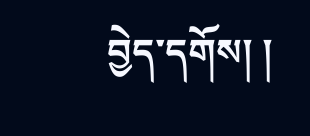བྱེད་དགོས། །